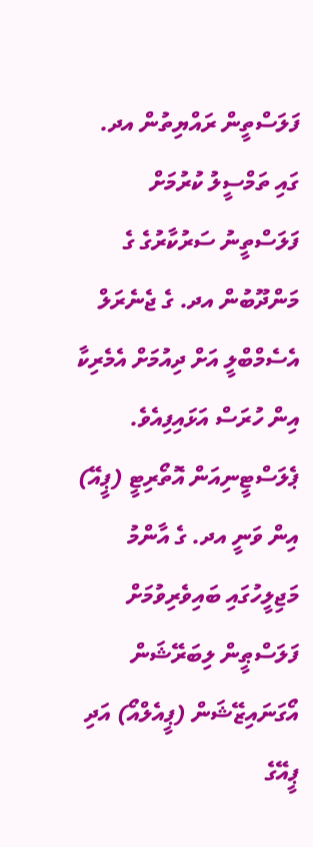ފަލަސްތީން ރައްޔިތުން އދ. ގައި ތަމްސީލު ކުރުމަށް ފަލަސްތީނު ސަރުކާރުގެ ގެ މަންދޫބުން އދ. ގެ ޖެނެރަލް އެސެމްބްލީ އަށް ދިއުމަށް އެމެރިކާ އިން ހުރަސް އަޅައިފިއެވެ.
ޕެލަސްޓީނިއަން އޮތޯރިޓީ (ޕީއޭ) އިން ވަނީ އދ. ގެ އާންމު މަޖިލީހުގައި ބައިވެރިވުމަށް ފަލަސްޠީން ލިބަރޭޝަން އޯގަނައިޒޭޝަން (ޕީއެލްއޯ) އަދި ޕީއޭގެ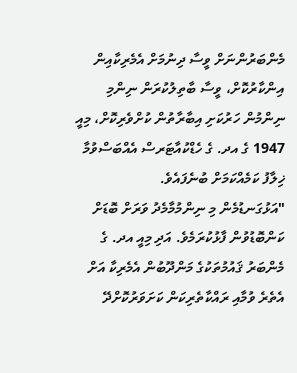މެންބަރުންނަށް ވީސާ ދިނުމަށް އެމެރިކާއިން އިންކާރުކޮށް، ވީސާ ބާތިލުކުރަން ނިންމި ނިންމުން ހަރުކަށި އިބާރާތުން ކުށްވެރިކޮށް، މިއީ 1947 ގެ އދ. ގެ ހެޑްކުއާޓަރސް އެއްބަސްވުމާ ޚިލާފު ކަމެއްކަމަށް ބުނެފައެވެ.
"އަޅުގަނޑުމެން މި ނިންމުމާމެދު ވަރަށް ބޮޑަށް ކަންބޮޑުވުން ފާޅުކުރަމެވެ. އަދި މިއީ އދ. ގެ މެންބަރު ޤައުމުތަކުގެ މަންދޫބުން އެމެރިކާ އަށް އެތެރެ ވުމާއި ރައްކާތެރިކަން ކަށަވަރުކޮށްދޭ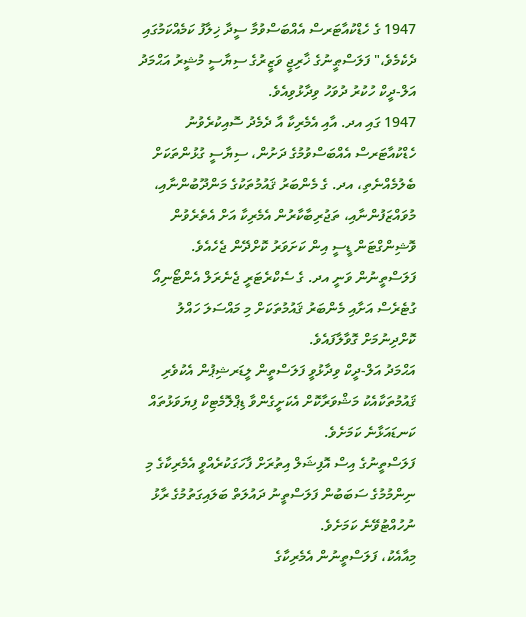1947 ގެ ހެޑްކުއާޓަރސް އެއްބަސްވުމާ ސީދާ ޚިލާފު ކަމެއްކަމުގައި ދެކެމެވެ،" ފަލަސްޠީނުގެ ޚާރިޖީ ވަޒީރުގެ ސިޔާސީ މުޝީރު އަޙްމަދު އަލް-ދީކް ހުކުރު ދުވަހު ވިދާޅުވިއެވެ.
1947 ގައި އދ. އާއި އެމެރިކާ އާ ދެމެދު ސޮއިކުރެވުނު ހެޑްކުއާޓަރސް އެއްބަސްވުމުގެ ދަށުން، ސިޔާސީ ގުޅުންތަކަށް ބެލުމެއްނެތި، އދ. ގެ މެންބަރު ޤައުމުތަކުގެ މަންދޫބުންނާއި، މުވައްޒަފުންނާއި، ތަޖުރިބާކާރުން އެމެރިކާ އަށް އެތެރެވުން ވޮޝިންގްޓަން ޑީސީ އިން ކަށަވަރު ކޮށްދޭން ޖެހެއެވެ.
ފަލަސްތީނުން ވަނީ އދ. ގެ ސެކްރެޓަރީ ޖެނެރަލް އެންޓޯނިއޯ ގުޓެރެސް އަށާއި މެންބަރު ޤައުމުތަކަށް މި މައްސަލަ ހައްލު ކޮށްދިނުމަށް ގޮވާލާފައެވެ.
އަޙްމަދު އަލް-ދީކް ވިދާޅުވީ ފަލަސްތީން ލީޑަރޝިޕުން އެކުވެރި ޤައުމުތަކާއެކު މަޝްވަރާކޮށް އެކަށީގެންވާ ޑިޕްލޮމެޓިކް ފިޔަވަޅުތައް ކަނޑައަޅާނެ ކަމަށެވެ.
ފަލަސްތީނުގެ އިސް އޮފިޝަލް އިތުރަށް ފާހަގަކުރެއްވީ އެމެރިކާގެ މި ނިންމުމުގެ ސަބަބުން ފަލަސްތީނު ދައުލަތް ބަލައިގަތުމުގެ ރާޅު ނުހުއްޓުވޭނެ ކަމަށެވެ.
މިއާއެކު، ފަލަސްތީނުން އެމެރިކާގެ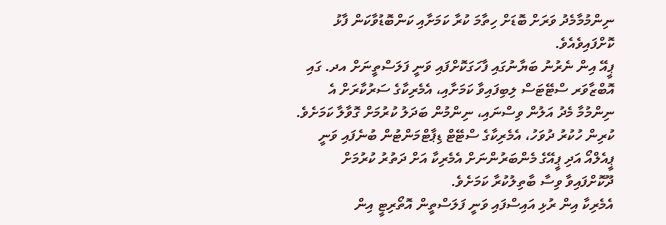ނިންމުމާމެދު ވަރަށް ބޮޑަށް ހިތާމަ ކުރާ ކަމަށާއި ކަންބޮޑުވާކަން ފާޅު ކޮށްފައިވެއެވެ.
ޕީއޭ އިން ނެރުނު ބަޔާނުގައި ފާހަގަކޮށްފައި ވަނީ ފަލަސްތީނަށް އދ. ގައި އޮބްޒާވަރ ސްޓޭޓަސް ލިބިފައިވާ ކަމަށާއި، އެމެރިކާގެ ސަރުކާރަށް އެ ނިންމުމާ މެދު އަލުން ވިސްނައި، ނިންމުން ބަދަލު ކުރުމަށް ގޮވާލާ ކަމަށެވެ.
ކުރިން ހުކުރު ދުވަހު، އެމެރިކާގެ ސްޓޭޓް ޑިޕާޓްމަންޓުން ބުނެފައި ވަނީ ޕީއެލްއޯ އަދި ޕީއޭގެ މެންބަރުންނަށް އެމެރިކާ އަށް ދަތުރު ކުރުމަށް ދޫކޮށްފައިވާ ވިސާ ބާތިލުކުރާ ކަމަށެވެ.
އެމެރިކާ އިން ރުޅި އައިސްފައި ވަނީ ފަލަސްތީން އޮތޯރިޓީ އިން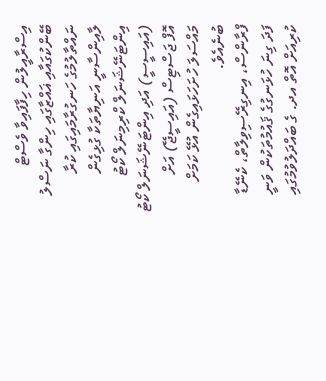އިސްރާއީލުން ހިފާފައިވާ ވެސްޓް ބޭންކުގައާއި ޣައްޒާގައި ހިންގާ ނަސްލު ނައްތާލުމުގެ ހަނގުރާމައިގައި ކުރާ ލާއިންސާނީ އަނިޔާތަކާ ގުޅިގެން އިންޓަނޭޝަނަލް ކްރިމިނަލް ކޯޓު (އައިސީސީ) އަދި އިންޓަނޭޝަނަލް ކޯޓު އޮފް ޖަސްޓިސް (އައިސީޖޭ) އަށް މައްސަލަ ހުށަހަޅައިގެން އުޅޭ ކަމަށް ބުނެއެވެ.
ފްރާންސް، އިނގިރޭސިވިލާތް، ކެނޭޑާ ފަދަ ގިނަ ހުޅަނގުގެ ޤައުމުތަކުން ވަނީ ކުރިއަށް އޮތް އދ. ގެ ބައްދަލުވުމުގައި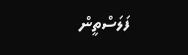ފަލަސްތީން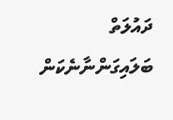ދައުލަތް ބަލައިގަންނާނެކަން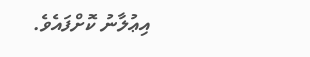އިޢުލާނު ކޮށްފައެވެ.